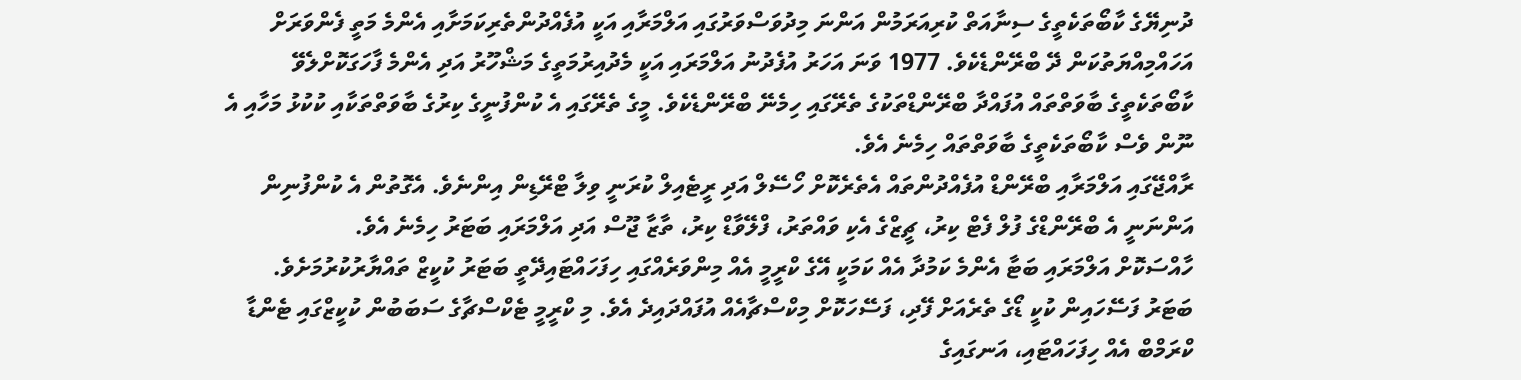ދުނިޔޭގެ ކާބޯތަކެތީގެ ސިނާއަތް ކުރިއަރަމުން އަންނަ މިދުވަސްވަރުގައި އަލްމަރާއި އަކީ އުފެއްދުންތެރިކަމަށާއި އެންމެ މަތީ ފެންވަރަށް އަހައްމިއްޔަތުކަން ދޭ ބްރޭންޑެކެވެ. 1977 ވަނަ އަހަރު އުފެދުނު އަލްމަރައި އަކީ މެދުއިރުމަތީގެ މަޝްހޫރު އަދި އެންމެ ފާހަގަކޮށްލެވޭ ކާބޯތަކެތީގެ ބާވަތްތައް އުފައްދާ ބްރޭންޑްތަކުގެ ތެރޭގައި ހިމެނޭ ބްރޭންޑެކެވެ. މީގެ ތެރޭގައި އެ ކުންފުނީގެ ކިރުގެ ބާވަތްތަކާއި ކުކުޅު މަހާއި އެ ނޫން ވެސް ކާބޯތަކެތީގެ ބާވަތްތައް ހިމެނެ އެވެ.
ރާއްޖޭގައި އަލްމަރާއި ބްރޭންޑް އުފެއްދުންތައް އެތެރެކޮށް ހޯސޭލް އަދި ރީޓެއިލް ކުރަނީ ވިލާ ޓްރޭޑިން އިންނެވެ. އެގޮތުން އެ ކުންފުނިން އަންނަނީ އެ ބްރޭންޑްގެ ފުލް ފެޓް ކިރު، ޗީޒްގެ އެކި ވައްތަރު، ފްލޭވާޑް ކިރު، ތާޒާ ޖޫސް އަދި އަލްމަރައި ބަޓަރު ހިމެނެ އެވެ.
ހާއްސަކޮށް އަލްމަރައި ބަޓާ އެންމެ ކަމުދާ އެއް ކަމަކީ އޭގެ ކްރީމީ އެއް މިންވަރެއްގައި ހިފަހައްޓައިދޭތީ ބަޓަރު ކުކީޒް ތައްޔާރުކުރުމަށެވެ. ބަޓަރު ފަސޭހައިން ކުކީ ޑޯގެ ތެރެއަށް ފޭދި، ފަސޭހަކޮށް މިކްސްޗާއެއް އުފައްދައިދެ އެވެ. މި ކްރީމީ ޓެކްސްޗާގެ ސަބަބުން ކުކީޒްގައި ޓެންޑާ ކްރަމްބް އެއް ހިފަހައްޓައި، އަނގައިގެ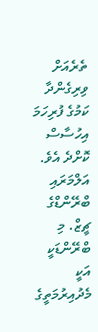ތެރެއަށް ވިރިގެންދާ ކަމުގެ ފުރިހަމަ އިހުސާސް ކޮށްދެ އެވެ.
އަލްމަރައި ބްރޭންޑްގެ ޗީޒް. މި ބްރޭންޑަކީ އަކީ މެދުއިރުމަތީގެ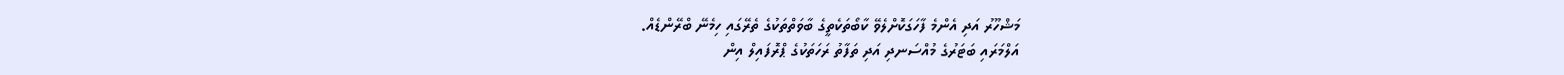މަޝްހޫރު އަދި އެންމެ ފާހަގަކޮށްލެވޭ ކާބޯތަކެތީގެ ބާވަތްތަކުގެ ތެރޭގައި ހިމެނޭ ބްރޭންޑެއް.
އަލްމަރައި ބަޓަރުގެ މުއްސަނދި އަދި ތަފާތު ރަހަތަކުގެ ޕްރޮފައިލް އިން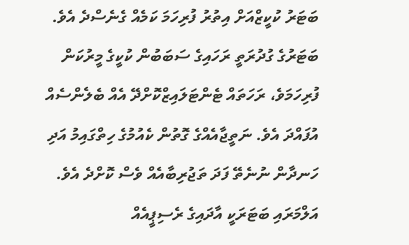ބަޓަރު ކުކީޒްއަށް އިތުރު ފުރިހަމަ ކަމެއް ގެނެސްދެ އެވެ. ބަޓަރުގެ ގުދުރަތީ ރަހައިގެ ސަބަބުން ކުކީގެ މީރުކަން ފުރިހަމަވެ، ރަހަތައް ޓެންޓަލައިޒްކޮށްދޭ އެއް ބެލެންސެއް އުފައްދަ އެވެ. ނަތީޖާއެއްގެ ގޮތުން ކެއުމުގެ ހިތްގައިމު އަދި ހަނދާން ނުނެތޭ ފަދަ ތަޖުރިބާއެއް ވެސް ކޮށްދެ އެވެ.
އަލްމަރައި ބަޓަރަކީ އާދައިގެ ރެސިޕީއެއް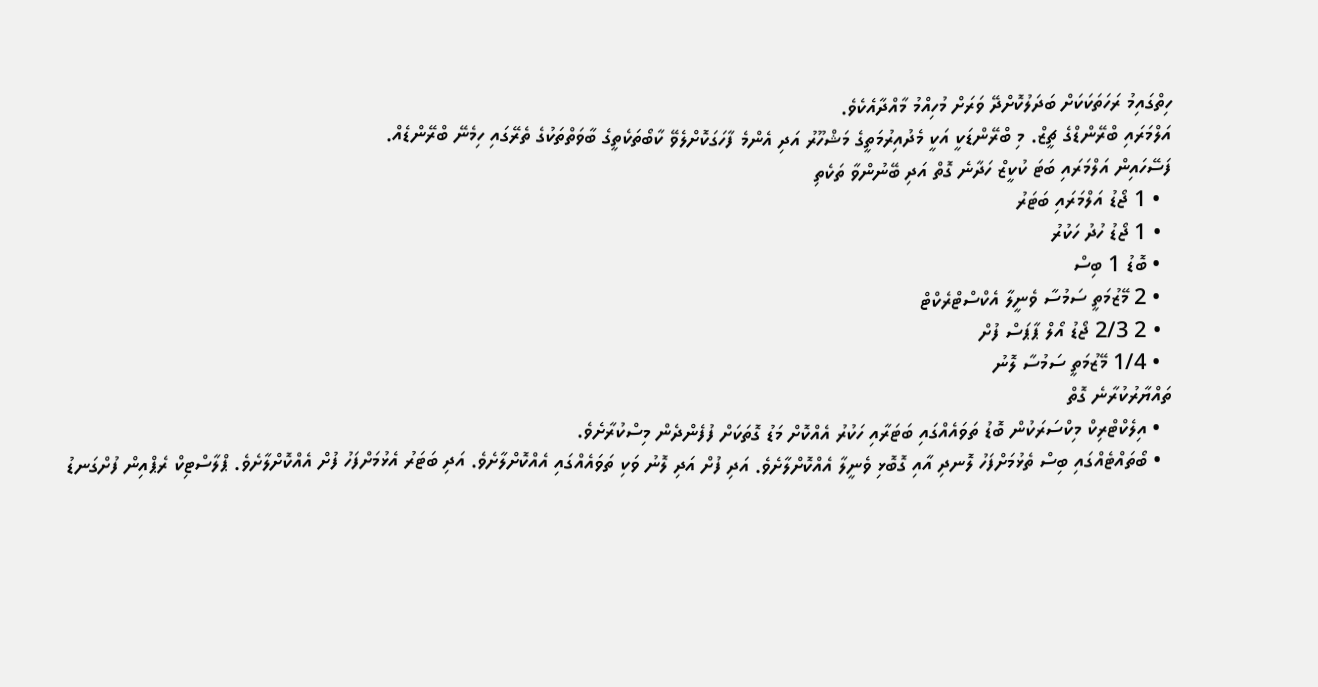ހިތްގައިމު ރަހަތަކަކަށް ބަދަލުކޮށްދޭ ވަރަށް މުހިއްމު މާއްދާއެކެވެ.
އަލްމަރައި ބްރޭންޑްގެ ޗީޒް. މި ބްރޭންޑަކީ އަކީ މެދުއިރުމަތީގެ މަޝްހޫރު އަދި އެންމެ ފާހަގަކޮށްލެވޭ ކާބޯތަކެތީގެ ބާވަތްތަކުގެ ތެރޭގައި ހިމެނޭ ބްރޭންޑެއް.
ފަސޭހައިން އަލްމަރައި ބަޓަ ކުކީޒް ހަދާނެ ގޮތް އަދި ބޭނުންވާ ތަކެތި
  • 1 ޖޯޑު އަލްމަރައި ބަޓަރު
  • 1 ޖޯޑު ހުދު ހަކުރު
  • ބޮޑު 1 ބިސް
  • 2 މޭޒުމަތީ ސަމުސާ ވެނީލާ އެކްސްޓްރެކްޓް
  • 2 2/3 ޖޯޑު އޯލް ޕާޕަސް ފުށް
  • 1/4 މޭޒުމަތީ ސަމުސާ ލޮނު
ތައްޔާރުކުރާނެ ގޮތް
  • އިލެކްޓްރިކް މިކްސަރަކުން ބޮޑު ތަވައެއްގައި ބަޓަރާއި ހަކުރު އެއްކޮށް މަޑު ގޮތަކަށް ފުފެންދެން މިސްކުރާށެވެ.
  • ބޯތައްޓެއްގައި ބިސް ތެޅުމަށްފަހު ލޮނދި އާއި ގޮބޮޅި ވެނީލާ އެއްކޮށްލާށެވެ. އަދި ފުށް އަދި ލޮނު ވަކި ތަވައެއްގައި އެއްކޮށްލާށެވެ. އަދި ބަޓަރު އެޅުމަށްފަހު ފުށް އެއްކޮށްލާށެވެ. ޕްލާސްޓިކް ރެޕްއިން ފުށްގަނޑު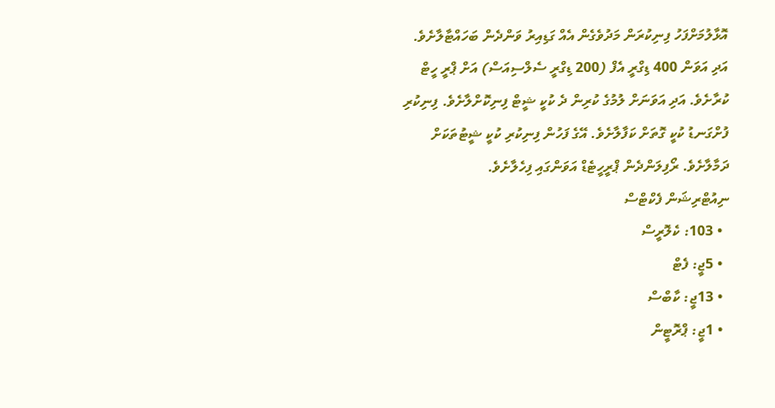އޮޅާލުމަށްފަހު ފިނިކުރަން މަދުވެގެން އެއް ގަޑިއިރު ވަންދެން ބަހައްޓާލާށެވެ. އަދި އަވަން 400 ޑިގްރީ އެފް (200 ޑިގްރީ ސެލްސިއަސް) އަށް ޕްރީ ހީޓް ކުރާށެވެ. އަދި އަވަނަށް ލުމުގެ ކުރިން ދެ ކުކީ ޝީޓް ފިނިކޮށްލާށެވެ. ފިނިކުރި ފުށްގަނޑު ކުކީ ގޮތަށް ކަފާލާށެވެ. އޭގެ ފަހުން ފިނިކުރި ކުކީ ޝީޓުތަކަށް ދަމާލާށެވެ. ރޯފިލަންދެން ޕްރީހީޓެޑް އަވަންގައި ފިހެލާށެވެ.
ނިއުޓްރިޝަން ފެކްޓްސް
  • 103: ކެލޮރީސް
  • 5ޖީ: ފެޓް
  • 13ޖީ: ކާބްސް
  • 1ޖީ: ޕްރޮޓީން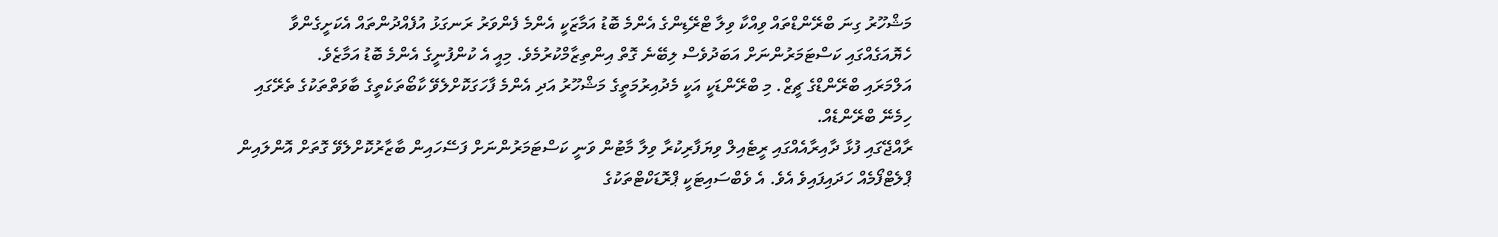މަޝްހޫރު ގިނަ ބްރޭންޑްތައް ވިއްކާ ވިލާ ޓްރޭޑިންގެ އެންމެ ބޮޑު އަމާޒަކީ އެންމެ ފެންވަރު ރަނގަޅު އުފެއްދުންތައް އެކަށީގެންވާ ހެޔޮއަގެއްގައި ކަސްޓަމަރުންނަށް އަބަދުވެސް ލިބޭނެ ގޮތް އިންތިޒާމްކުރުމެވެ. މިއީ އެ ކުންފުނީގެ އެންމެ ބޮޑު އަމާޒެވެ.
އަލްމަރައި ބްރޭންޑްގެ ޗީޒް. މި ބްރޭންޑަކީ އަކީ މެދުއިރުމަތީގެ މަޝްހޫރު އަދި އެންމެ ފާހަގަކޮށްލެވޭ ކާބޯތަކެތީގެ ބާވަތްތަކުގެ ތެރޭގައި ހިމެނޭ ބްރޭންޑެއް.
ރާއްޖޭގައި ފުޅާ ދާއިރާއެއްގައި ރީޓެއިލް ވިޔަފާރިކުރާ ވިލާ މާޓުން ވަނީ ކަސްޓަމަރުންނަށް ފަސޭހައިން ބާޒާރުކޮށްލެވޭ ގޮތަށް އޮންލައިން ޕްލެޓްފޯމެއް ހަދައިފައިވެ އެވެ. އެ ވެބްސައިޓަކީ ޕްރޮޑަކްޓްތަކުގެ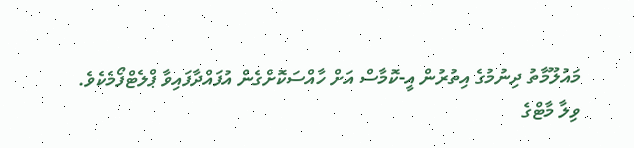މައުލޫމާތު ދިނުމުގެ އިތުރުން އީ-ކޮމާސް އަށް ހާއްސަކޮށްގެން އުފައްދާފައިވާ ޕްލެޓްފޯމެކެވެ.
ވިލާ މާޓްގެ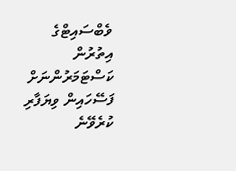ވެބްސައިޓްގެ އިތުރުން ކަސްޓަމަރުންނަށް ފަސޭހައިން ވިޔަފާރި ކުރެވޭނެ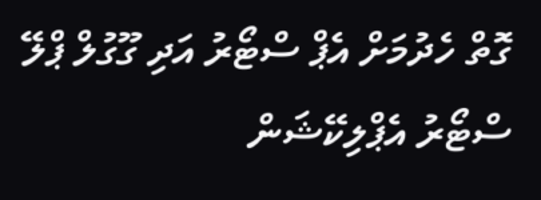ގޮތް ހެދުމަށް އެޕް ސްޓޯރު އަދި ގޫގުލް ޕްލޭ ސްޓޯރު އެޕްލިކޭޝަން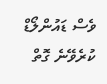ވެސް ޑައުންލޯޑް ކުރެވޭނެ ގޮތް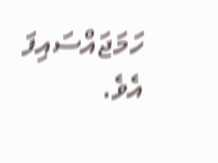ހަމަޖައްސައިފަ އެވެ.